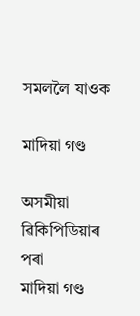সমললৈ যাওক

মাদিয়া গণ্ড

অসমীয়া ৱিকিপিডিয়াৰ পৰা
মাদিয়া গণ্ড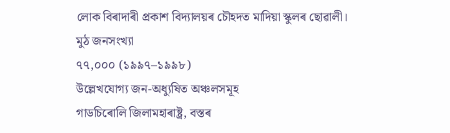লোক বিৰাদাৰী প্ৰকাশ বিদ্যালয়ৰ চৌহদত মাদিয়া স্কুলৰ ছোৱালী।
মুঠ জনসংখ্যা
৭৭,০০০ (১৯৯৭–১৯৯৮)
উল্লেখযোগ্য জন-অধ্যুষিত অঞ্চলসমূহ
গাডচিৰোলি জিলামহাৰাষ্ট্ৰ, বস্তৰ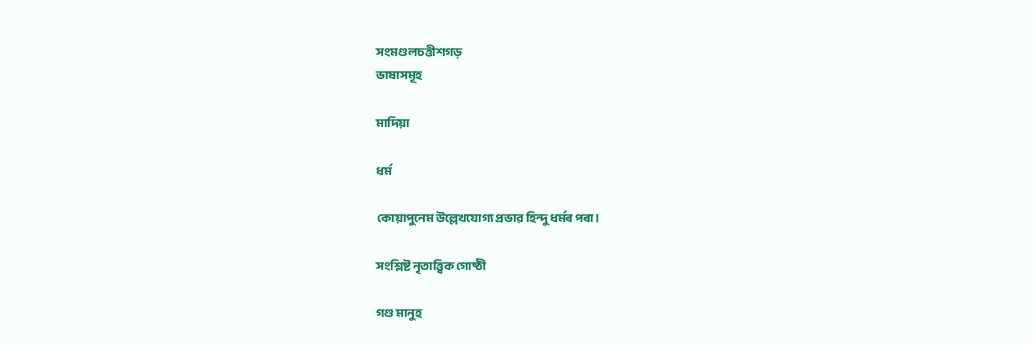সংমণ্ডলচত্তীশগড়
ভাষাসমূহ

মাদিয়া

ধৰ্ম

কোয়াপুনেম উল্লেখযোগ্য প্ৰভাৱ হিন্দু ধৰ্মৰ পৰা।

সংশ্লিষ্ট নৃতাত্ত্বিক গোষ্ঠী

গণ্ড মানুহ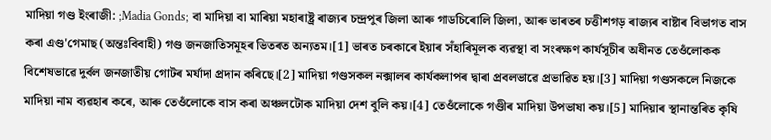মাদিয়া গণ্ড ইংৰাজী: ;Madia Gonds; বা মাদিয়া বা মাৰিয়া মহাৰাষ্ট্ৰ ৰাজ্যৰ চন্দ্ৰপুৰ জিলা আৰু গাডচিৰোলি জিলা, আৰু ভাৰতৰ চত্তীশগড় ৰাজ্যৰ বাষ্টাৰ বিভাগত বাস কৰা এণ্ড'গেমাছ (অন্তঃবিবাহী) গণ্ড জনজাতিসমূহৰ ভিতৰত অন্যতম।[1] ভাৰত চৰকাৰে ইয়াৰ সঁহাৰিমূলক ব্যৱস্থা বা সংৰক্ষণ কাৰ্যসূচীৰ অধীনত তেওঁলোকক বিশেষভাৱে দুৰ্বল জনজাতীয় গোটৰ মৰ্যাদা প্ৰদান কৰিছে।[2] মাদিয়া গণ্ডসকল নক্সালৰ কাৰ্যকলাপৰ দ্বাৰা প্ৰবলভাৱে প্ৰভাৱিত হয়।[3] মাদিয়া গণ্ডসকলে নিজকে মাদিয়া নাম ব্যৱহাৰ কৰে, আৰু তেওঁলোকে বাস কৰা অঞ্চলটোক মাদিয়া দেশ বুলি কয়।[4] তেওঁলোকে গণ্ডীৰ মাদিয়া উপভাষা কয়।[5] মাদিয়াৰ স্থানান্তৰিত কৃষি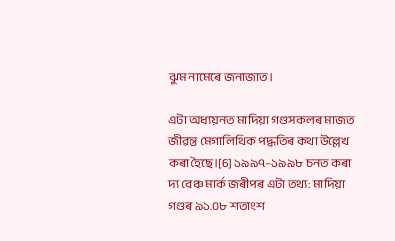ঝুম নামেৰে জনাজাত।

এটা অধ্যয়নত মাদিয়া গণ্ডসকলৰ মাজত জীৱন্ত মেগালিথিক পদ্ধতিৰ কথা উল্লেখ কৰা হৈছে।[6] ১৯৯৭–১৯৯৮ চনত কৰা দ্য বেঞ্চ মাৰ্ক জৰীপৰ এটা তথ্য: মাদিয়া গণ্ডৰ ৯১.০৮ শতাংশ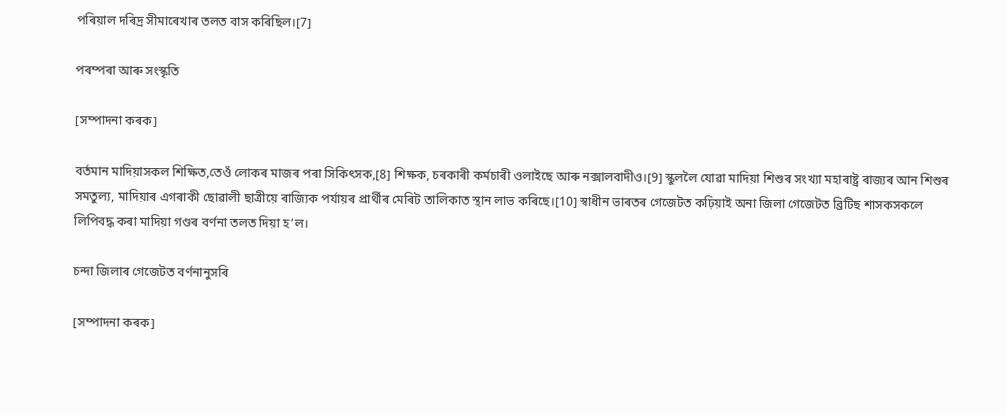পৰিয়াল দৰিদ্ৰ সীমাৰেখাৰ তলত বাস কৰিছিল।[7]

পৰম্পৰা আৰু সংস্কৃতি

[সম্পাদনা কৰক]

বৰ্তমান মাদিয়াসকল শিক্ষিত,তেওঁ লোকৰ মাজৰ পৰা সিকিৎসক,[8] শিক্ষক, চৰকাৰী কৰ্মচাৰী ওলাইছে আৰু নক্সালবাদীও।[9] স্কুললৈ যোৱা মাদিয়া শিশুৰ সংখ্যা মহাৰাষ্ট্ৰ ৰাজ্যৰ আন শিশুৰ সমতুল্য, মাদিয়াৰ এগৰাকী ছোৱালী ছাত্ৰীয়ে ৰাজ্যিক পৰ্যায়ৰ প্ৰাৰ্থীৰ মেৰিট তালিকাত স্থান লাভ কৰিছে।[10] স্বাধীন ভাৰতৰ গেজেটত কঢ়িয়াই অনা জিলা গেজেটত ব্ৰিটিছ শাসকসকলে লিপিবদ্ধ কৰা মাদিয়া গণ্ডৰ বৰ্ণনা তলত দিয়া হ’ল।

চন্দা জিলাৰ গেজেটত বৰ্ণনানুসৰি

[সম্পাদনা কৰক]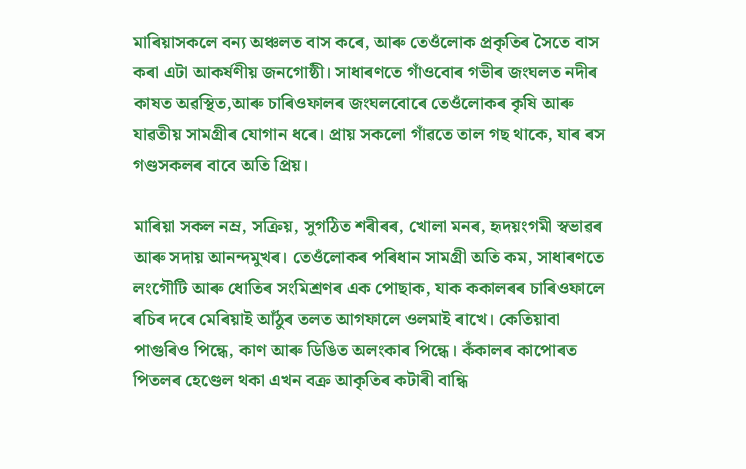মাৰিয়াসকলে বন্য অঞ্চলত বাস কৰে, আৰু তেওঁলোক প্ৰকৃতিৰ সৈতে বাস কৰা এটা আকৰ্ষণীয় জনগোষ্ঠী। সাধাৰণতে গাঁওবোৰ গভীৰ জংঘলত নদীৰ কাষত অৱস্থিত,আৰু চাৰিওফালৰ জংঘলবোৰে তেওঁলোকৰ কৃষি আৰু যাৱতীয় সামগ্ৰীৰ যোগান ধৰে। প্ৰায় সকলো গাঁৱতে তাল গছ থাকে, যাৰ ৰস গণ্ডসকলৰ বাবে অতি প্ৰিয়।

মাৰিয়া সকল নম্ৰ, সক্ৰিয়, সুগঠিত শৰীৰৰ, খোলা মনৰ, হৃদয়ংগমী স্বভাৱৰ আৰু সদায় আনন্দমুখৰ। তেওঁলোকৰ পৰিধান সামগ্ৰী অতি কম, সাধাৰণতে লংগৌটি আৰু ধোতিৰ সংমিশ্ৰণৰ এক পোছাক, যাক ককালৰৰ চাৰিওফালে ৰচিৰ দৰে মেৰিয়াই আঁঠুৰ তলত আগফালে ওলমাই ৰাখে। কেতিয়াবা পাগুৰিও পিন্ধে, কাণ আৰু ডিঙিত অলংকাৰ পিন্ধে। কঁকালৰ কাপোৰত পিতলৰ হেণ্ডেল থকা এখন বক্ৰ আকৃতিৰ কটাৰী বান্ধি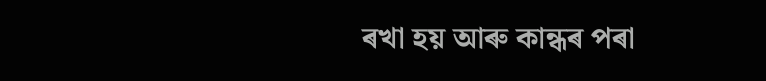ৰখা হয় আৰু কান্ধৰ পৰা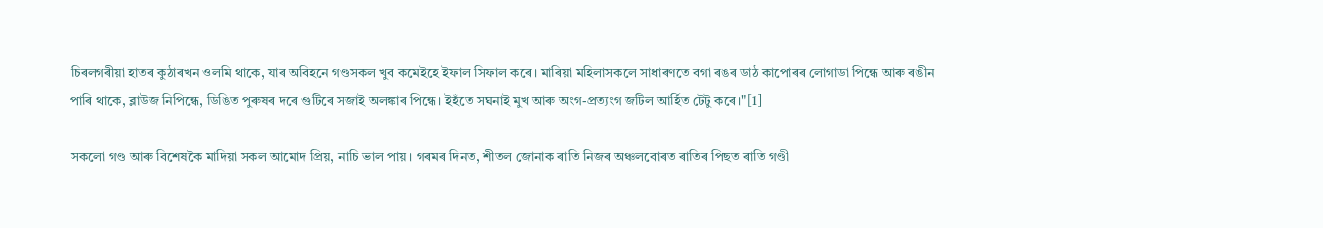চিৰলগৰীয়া হাতৰ কুঠাৰখন ওলমি থাকে, যাৰ অবিহনে গণ্ডসকল খুব কমেইহে ইফাল সিফাল কৰে। মাৰিয়া মহিলাসকলে সাধাৰণতে বগা ৰঙৰ ডাঠ কাপোৰৰ লোগাডা পিন্ধে আৰু ৰঙীন পাৰি থাকে, ব্লাউজ নিপিন্ধে, ডিঙিত পুৰুষৰ দৰে গুটিৰে সজাই অলঙ্কাৰ পিন্ধে। ইহঁতে সঘনাই মুখ আৰু অংগ-প্ৰত্যংগ জটিল আৰ্হিত টেটু কৰে।"[1]

সকলো গণ্ড আৰু বিশেষকৈ মাদিয়া সকল আমোদ প্ৰিয়, নাচি ভাল পায়। গৰমৰ দিনত, শীতল জোনাক ৰাতি নিজৰ অঞ্চলবোৰত ৰাতিৰ পিছত ৰাতি গণ্ডী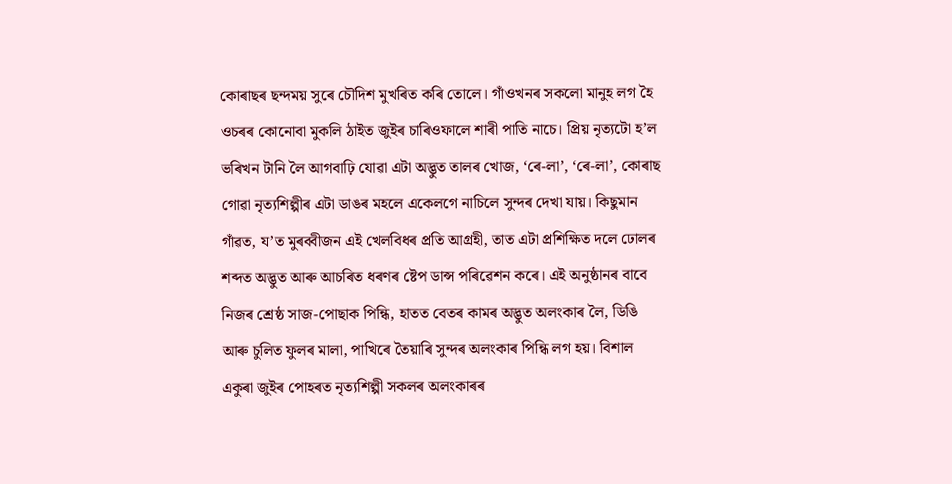কোৰাছৰ ছন্দময় সুৰে চৌদিশ মুখৰিত কৰি তোলে। গাঁওখনৰ সকলো মানুহ লগ হৈ ওচৰৰ কোনোবা মুকলি ঠাইত জুইৰ চাৰিওফালে শাৰী পাতি নাচে। প্ৰিয় নৃত্যটো হ’ল ভৰিখন টানি লৈ আগবাঢ়ি যোৱা এটা অদ্ভুত তালৰ খোজ, ‘ৰে-লা’, ‘ৰে-লা’, কোৰাছ গোৱা নৃত্যশিল্পীৰ এটা ডাঙৰ মহলে একেলগে নাচিলে সুন্দৰ দেখা যায়। কিছুমান গাঁৱত, য’ত মুৰব্বীজন এই খেলবিধৰ প্ৰতি আগ্ৰহী, তাত এটা প্ৰশিক্ষিত দলে ঢোলৰ শব্দত অদ্ভুত আৰু আচৰিত ধৰণৰ ষ্টেপ ডান্স পৰিৱেশন কৰে। এই অনুষ্ঠানৰ বাবে নিজৰ শ্ৰেষ্ঠ সাজ-পোছাক পিন্ধি, হাতত বেতৰ কামৰ অদ্ভুত অলংকাৰ লৈ, ডিঙি আৰু চুলিত ফুলৰ মালা, পাখিৰে তৈয়াৰি সুন্দৰ অলংকাৰ পিন্ধি লগ হয়। বিশাল একুৰা জুইৰ পোহৰত নৃত্যশিল্পী সকলৰ অলংকাৰৰ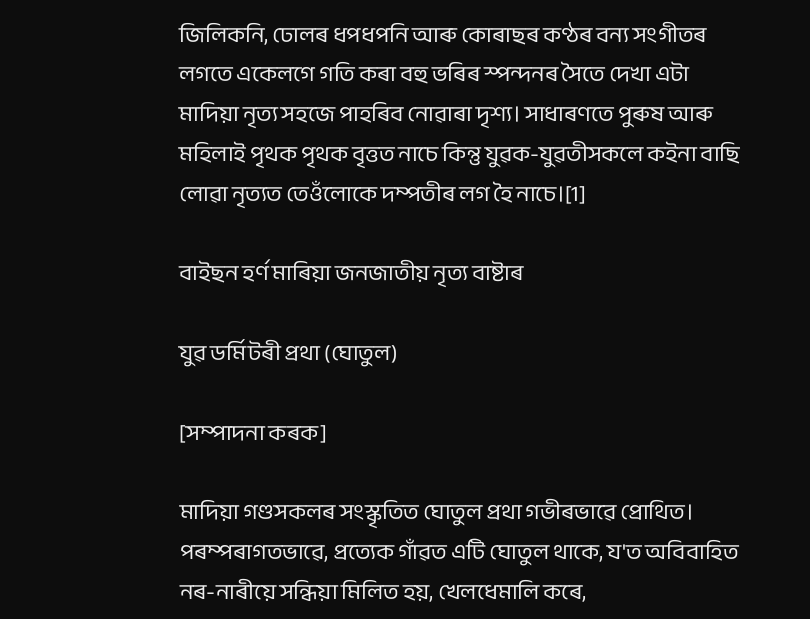জিলিকনি, ঢোলৰ ধপধপনি আৰু কোৰাছৰ কণ্ঠৰ বন্য সংগীতৰ লগতে একেলগে গতি কৰা বহু ভৰিৰ স্পন্দনৰ সৈতে দেখা এটা মাদিয়া নৃত্য সহজে পাহৰিব নোৱাৰা দৃশ্য। সাধাৰণতে পুৰুষ আৰু মহিলাই পৃথক পৃথক বৃত্তত নাচে কিন্তু যুৱক-যুৱতীসকলে কইনা বাছি লোৱা নৃত্যত তেওঁলোকে দম্পতীৰ লগ হৈ নাচে।[1]

বাইছন হৰ্ণ মাৰিয়া জনজাতীয় নৃত্য বাষ্টাৰ

যুৱ ডৰ্মিটৰী প্ৰথা (ঘোতুল)

[সম্পাদনা কৰক]

মাদিয়া গণ্ডসকলৰ সংস্কৃতিত ঘোতুল প্ৰথা গভীৰভাৱে প্ৰোথিত। পৰম্পৰাগতভাৱে, প্ৰত্যেক গাঁৱত এটি ঘোতুল থাকে, য'ত অবিবাহিত নৰ-নাৰীয়ে সন্ধিয়া মিলিত হয়, খেলধেমালি কৰে,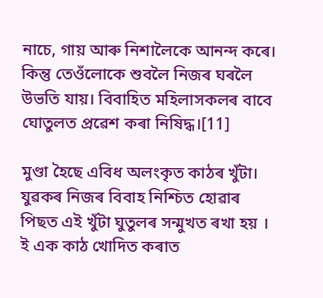নাচে, গায় আৰু নিশালৈকে আনন্দ কৰে। কিন্তু তেওঁলোকে শুবলৈ নিজৰ ঘৰলৈ উভতি যায়। বিবাহিত মহিলাসকলৰ বাবে ঘোতুলত প্ৰৱেশ কৰা নিষিদ্ধ।[11]

মুণ্ডা হৈছে এবিধ অলংকৃত কাঠৰ খুঁটা। যুৱকৰ নিজৰ বিবাহ নিশ্চিত হোৱাৰ পিছত এই খুঁটা ঘুতুলৰ সন্মুখত ৰখা হয় । ই এক কাঠ খোদিত কৰাত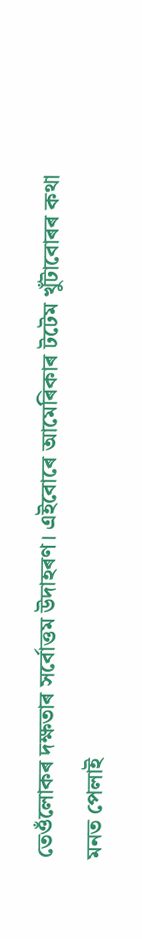তেওঁলোকৰ দক্ষতাৰ সৰ্বোত্তম উদাহৰণ। এইবোৰে আমেৰিকাৰ টটেম খুঁটাবোৰৰ কথা মনত পেলাই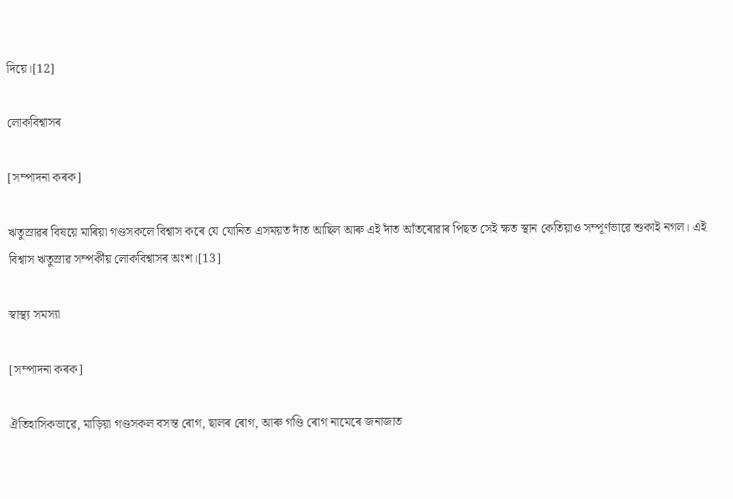দিয়ে।[12]

লোকবিশ্বাসৰ

[সম্পাদনা কৰক]

ঋতুস্ৰাৱৰ বিষয়ে মাৰিয়া গণ্ডসকলে বিশ্বাস কৰে যে যোনিত এসময়ত দাঁত আছিল আৰু এই দাঁত আঁতৰোৱাৰ পিছত সেই ক্ষত স্থান কেতিয়াও সম্পূৰ্ণভাৱে শুকাই নগল। এই বিশ্বাস ঋতুস্ৰাৱ সম্পৰ্কীয় লোকবিশ্বাসৰ অংশ।[13]

স্বাস্থ্য সমস্যা

[সম্পাদনা কৰক]

ঐতিহাসিকভাৱে, মাড়িয়া গণ্ডসকল বসন্ত ৰোগ, ছালৰ ৰোগ, আৰু গণ্ডি ৰোগ নামেৰে জনাজাত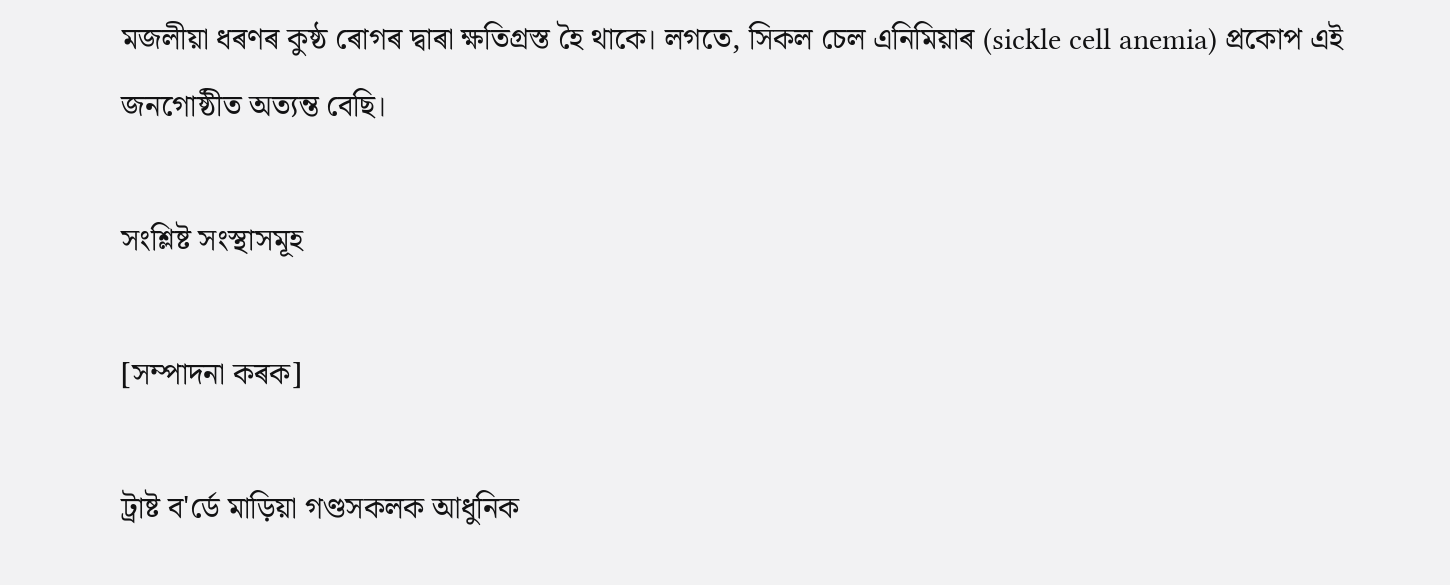মজলীয়া ধৰণৰ কুষ্ঠ ৰোগৰ দ্বাৰা ক্ষতিগ্ৰস্ত হৈ থাকে। লগতে, সিকল চেল এনিমিয়াৰ (sickle cell anemia) প্ৰকোপ এই জনগোষ্ঠীত অত্যন্ত বেছি।

সংশ্লিষ্ট সংস্থাসমূহ

[সম্পাদনা কৰক]

ট্ৰাষ্ট ব'ৰ্ডে মাড়িয়া গণ্ডসকলক আধুনিক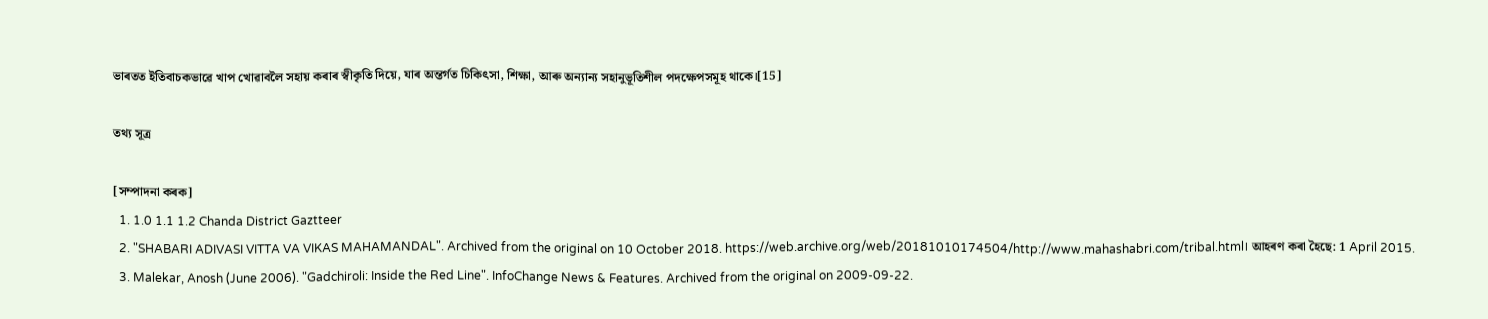ভাৰতত ইতিবাচকভাৱে খাপ খোৱাবলৈ সহায় কৰাৰ স্বীকৃতি দিয়ে, যাৰ অন্তৰ্গত চিকিৎসা, শিক্ষা, আৰু অন্যান্য সহানুভূতিশীল পদক্ষেপসমূহ থাকে।[15]

তথ্য সূত্ৰ

[সম্পাদনা কৰক]
  1. 1.0 1.1 1.2 Chanda District Gaztteer
  2. "SHABARI ADIVASI VITTA VA VIKAS MAHAMANDAL". Archived from the original on 10 October 2018. https://web.archive.org/web/20181010174504/http://www.mahashabri.com/tribal.html। আহৰণ কৰা হৈছে: 1 April 2015.
  3. Malekar, Anosh (June 2006). "Gadchiroli: Inside the Red Line". InfoChange News & Features. Archived from the original on 2009-09-22.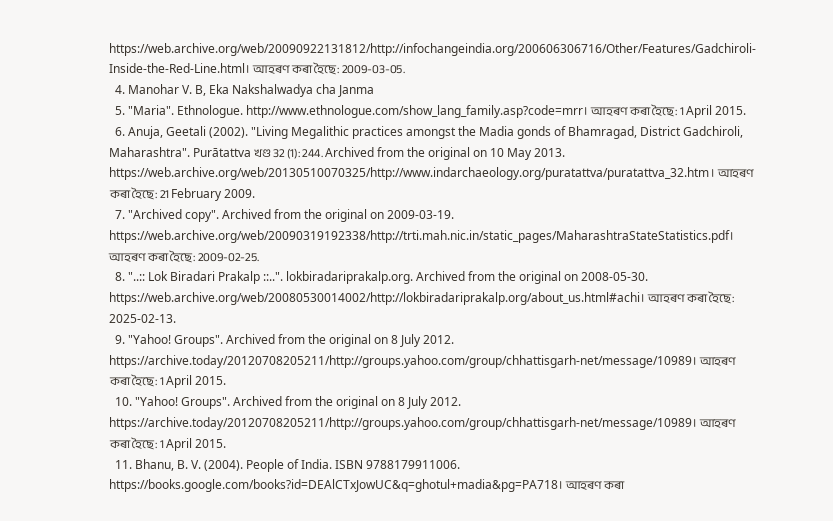https://web.archive.org/web/20090922131812/http://infochangeindia.org/200606306716/Other/Features/Gadchiroli-Inside-the-Red-Line.html। আহৰণ কৰা হৈছে: 2009-03-05.
  4. Manohar V. B, Eka Nakshalwadya cha Janma
  5. "Maria". Ethnologue. http://www.ethnologue.com/show_lang_family.asp?code=mrr। আহৰণ কৰা হৈছে: 1 April 2015.
  6. Anuja, Geetali (2002). "Living Megalithic practices amongst the Madia gonds of Bhamragad, District Gadchiroli, Maharashtra". Purātattva খণ্ড 32 (1): 244. Archived from the original on 10 May 2013. https://web.archive.org/web/20130510070325/http://www.indarchaeology.org/puratattva/puratattva_32.htm। আহৰণ কৰা হৈছে: 21 February 2009.
  7. "Archived copy". Archived from the original on 2009-03-19. https://web.archive.org/web/20090319192338/http://trti.mah.nic.in/static_pages/MaharashtraStateStatistics.pdf। আহৰণ কৰা হৈছে: 2009-02-25.
  8. "..:: Lok Biradari Prakalp ::..". lokbiradariprakalp.org. Archived from the original on 2008-05-30. https://web.archive.org/web/20080530014002/http://lokbiradariprakalp.org/about_us.html#achi। আহৰণ কৰা হৈছে: 2025-02-13.
  9. "Yahoo! Groups". Archived from the original on 8 July 2012. https://archive.today/20120708205211/http://groups.yahoo.com/group/chhattisgarh-net/message/10989। আহৰণ কৰা হৈছে: 1 April 2015.
  10. "Yahoo! Groups". Archived from the original on 8 July 2012. https://archive.today/20120708205211/http://groups.yahoo.com/group/chhattisgarh-net/message/10989। আহৰণ কৰা হৈছে: 1 April 2015.
  11. Bhanu, B. V. (2004). People of India. ISBN 9788179911006. https://books.google.com/books?id=DEAlCTxJowUC&q=ghotul+madia&pg=PA718। আহৰণ কৰা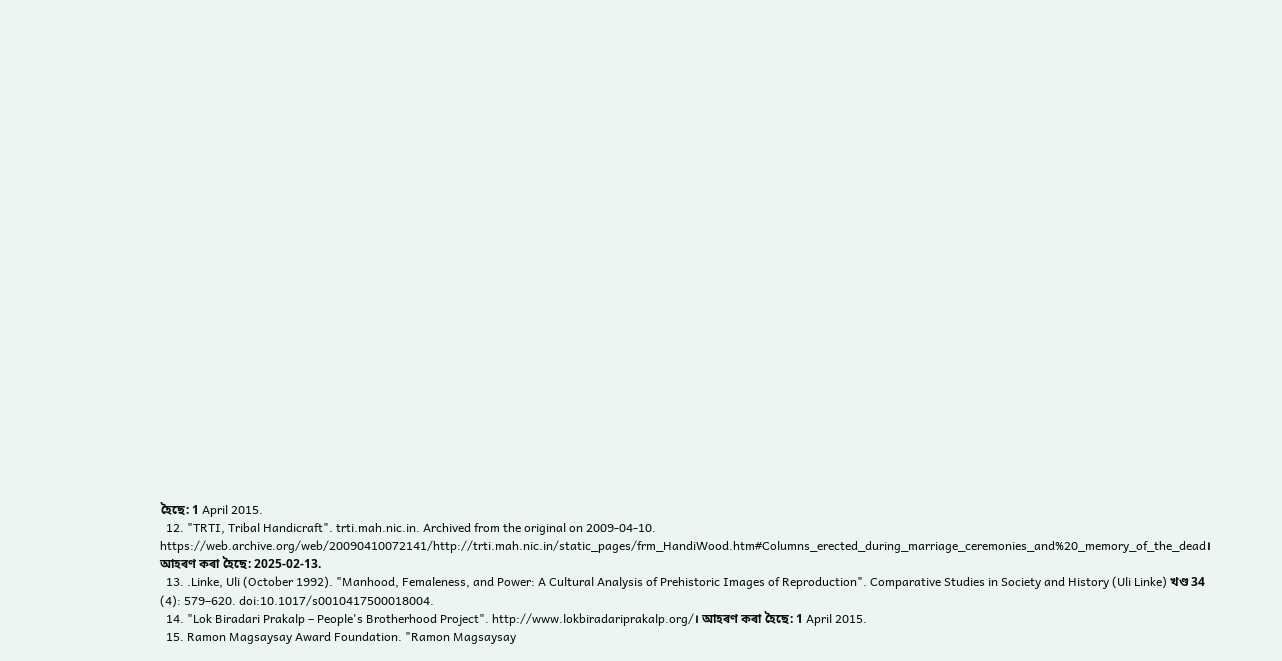হৈছে: 1 April 2015.
  12. "TRTI, Tribal Handicraft". trti.mah.nic.in. Archived from the original on 2009-04-10. https://web.archive.org/web/20090410072141/http://trti.mah.nic.in/static_pages/frm_HandiWood.htm#Columns_erected_during_marriage_ceremonies_and%20_memory_of_the_dead। আহৰণ কৰা হৈছে: 2025-02-13.
  13. .Linke, Uli (October 1992). "Manhood, Femaleness, and Power: A Cultural Analysis of Prehistoric Images of Reproduction". Comparative Studies in Society and History (Uli Linke) খণ্ড 34 (4): 579–620. doi:10.1017/s0010417500018004.
  14. "Lok Biradari Prakalp – People's Brotherhood Project". http://www.lokbiradariprakalp.org/। আহৰণ কৰা হৈছে: 1 April 2015.
  15. Ramon Magsaysay Award Foundation. "Ramon Magsaysay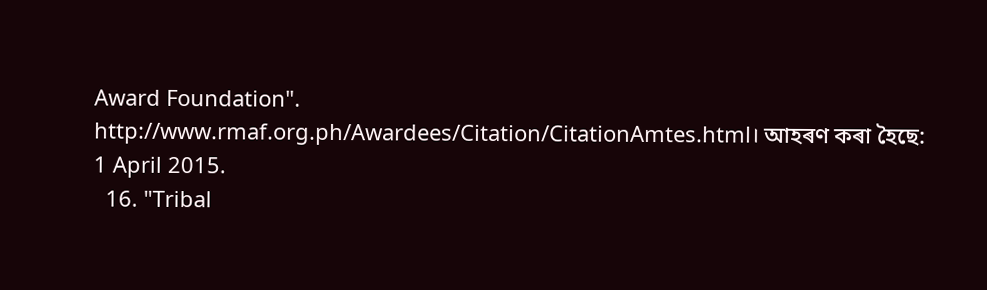Award Foundation". http://www.rmaf.org.ph/Awardees/Citation/CitationAmtes.html। আহৰণ কৰা হৈছে: 1 April 2015.
  16. "Tribal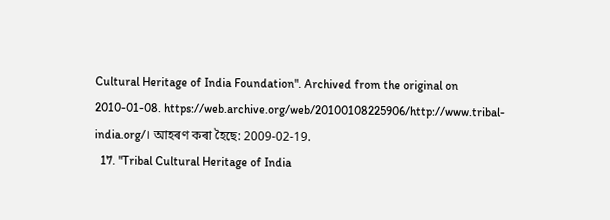Cultural Heritage of India Foundation". Archived from the original on 2010-01-08. https://web.archive.org/web/20100108225906/http://www.tribal-india.org/। আহৰণ কৰা হৈছে: 2009-02-19.
  17. "Tribal Cultural Heritage of India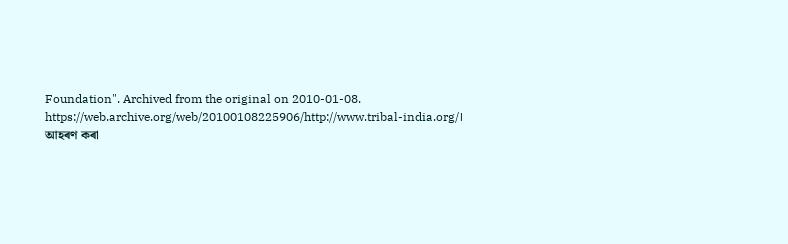Foundation". Archived from the original on 2010-01-08. https://web.archive.org/web/20100108225906/http://www.tribal-india.org/। আহৰণ কৰা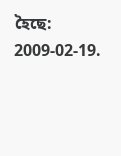হৈছে: 2009-02-19.